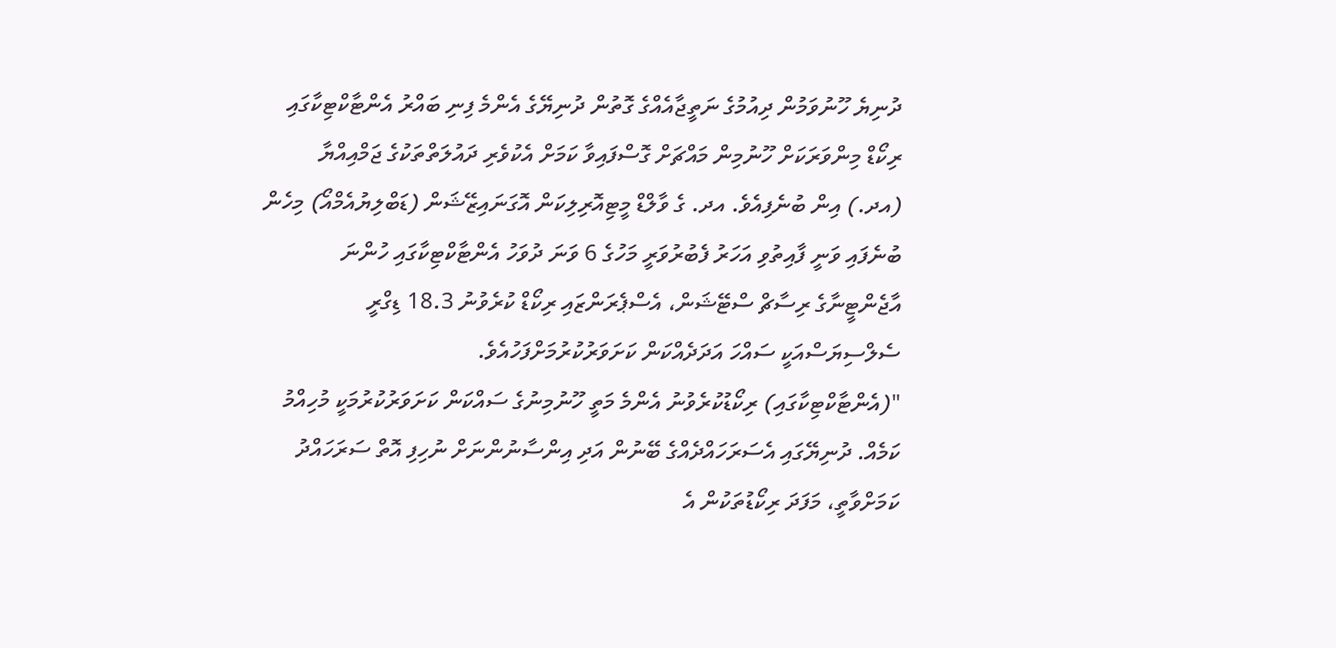ދުނިޔެ ހޫނުވަމުން ދިއުމުގެ ނަތީޖާއެއްގެ ގޮތުން ދުނިޔޭގެ އެންމެ ފިނި ބައްރު އެންޓާކްޓިކާގައި ރިކޯޑް މިންވަރަކަށް ހޫނުމިން މައްޗަށް ގޮސްފައިވާ ކަމަށް އެކުވެރި ދައުލަތްތަކުގެ ޖަމްއިއްޔާ (އދ.) އިން ބުނެފިއެވެ. އދ. ގެ ވާލްޑް މީޓިއޮރިލިކަން އޮގަނައިޒޭޝަން (ޑަބްލިޔުއެމްއޯ) މިހެން ބުނެފައި ވަނީ ފާއިތުވި އަހަރު ފެބުރުވަރީ މަހުގެ 6 ވަނަ ދުވަހު އެންޓާކްޓިކާގައި ހުންނަ އާޖެންޓީނާގެ ރިސާޗް ސްޓޭޝަން، އެސްޕެރަންޒައި ރިކޯޑް ކުރެވުނު 18.3 ޑިގްރީ ސެލްސިޔަސްއަކީ ސައްހަ އަދަދެއްކަން ކަށަވަރުކުރުމަށްފަހުއެވެ.
"(އެންޓާކްޓިކާގައި) ރިކޯޑުކުރެވުނު އެންމެ މަތީ ހޫނުމިނުގެ ސައްކަން ކަށަވަރުކުރުމަކީ މުހިއްމު ކަމެއް. ދުނިޔޭގައި އެސަރަހައްދެއްގެ ބޭނުން އަދި އިންސާނުންނަށް ނުހިފި އޮތް ސަރަހައްދު ކަމަށްވާތީ، މަފަދަ ރިކޯޑުތަކުން އެ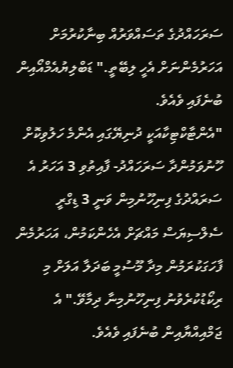ސަރަހައްދުގެ ތަސައްވަރުއް ބިނާކުރުމަށް އަހަރުމެންނަށް އެހީ ލިބޭތީ." ޑަބްލިޔުއެމްއޯއިން ބުނެފައި ވެއެވެ.
"އެންޓާކްޓިކާއަކީ ދުނިޔޭގައި އެންމެ ހަލުވިކޮށް ހޫނުވަމުންދާ ސަރަހައްދު- ފާއިތުވި 3 އަހަރު އެ ސަރައްދުގެ ފިނިހޫނުމިން ވަނީ 3 ޑިގްރީ ސެލްސިޔަސް މައްޗަށް އެހެންކަމުން، އަހަރުމެން ފާހަގަކުރަމުން މިދާ މޫސުމީ ބަދަލާ އަލަށް މި ރިކޯޑުކުރެވުނު ފިނިހޫނުމިނާ ދިމާވޭ." އެ ޖަމްއިއްޔާއިން ބުނެފައި ވެއެވެ.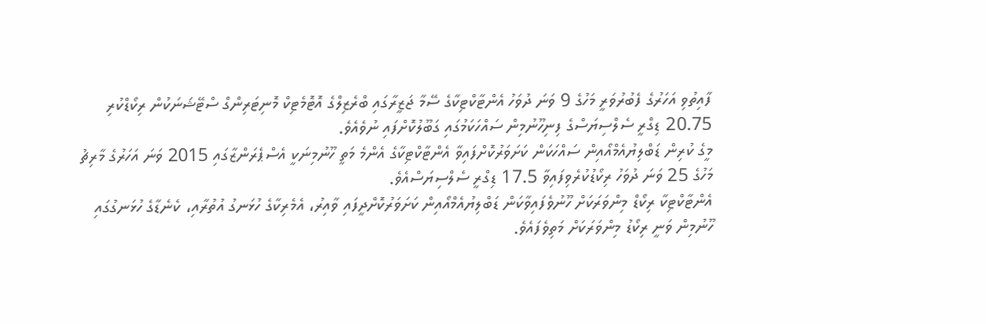ފާއިތުވި އަހަރުގެ ފެބުރުވަރީ މަހުގެ 9 ވަނަ ދުވަހު އެންޓާކްޓިކާގެ ސޭމާ ޖަޒީރާގައި ބްރެޒިލްގެ އޮޓޮމެޓިކް މޮނިޓަރިންގް ސްޓޭޝަނަކުން ރިކޯޑްކުރި 20.75 ޑިގްރީ ސެލްސިޔަސްގެ ފިނިހޫނުމިން ސައްހަކަމުގައި ގަބޫލުކޮށްފައި ނުވެއެވެ.
މީގެ ކުރިން ޑަބްލިޔުއެމްއޯއިން ސައްހަކަން ކަށަވަރުކޮށްފައިވާ އެންޓާކްޓިކާގެ އެންމެ މަތީ ހޫނުމިނަކީ އެސްޕެރަންޒާގައި 2015 ވަނަ އަހަރުގެ މާރިޗު މަހުގެ 25 ވަނަ ދުވަހު ރިކޯޑުކުރެވިފައިވާ 17.5 ޑިގްރީ ސެލްސިޔަސްއެވެ.
އެންޓާކްޓިކާ ރިކޯޑް މިންވަރަކަށް ހޫނުވެފައިވާކަން ޑަބްލިޔުއެމްއޯއިން ކަށަވަރުކޮށްދީފައި ވާއިރު، އެމެރިކާގެ ހުޅަނގު އުތުރާއި، ކެނެޑާގެ ހުޅަނގުގައި ހޫނުމިން ވަނީ ރިކޯޑު މިންވަރަކަށް މަތިވެފައެވެ.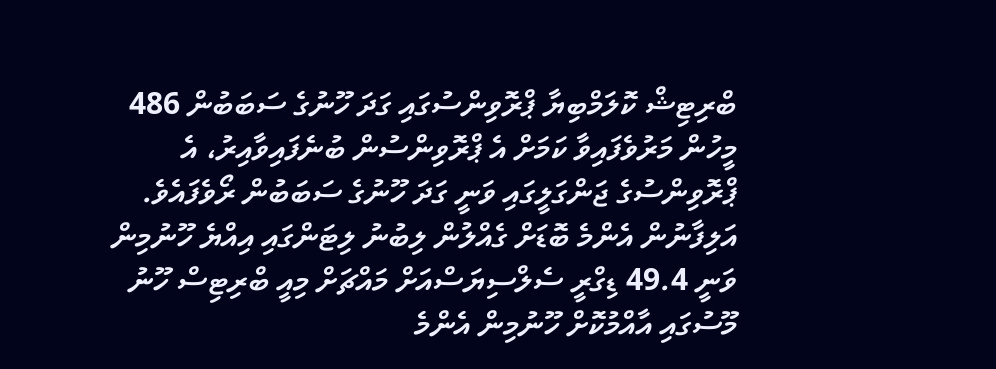ބްރިޓިޝް ކޮލަމްބިޔާ ޕްރޮވިންސުގައި ގަދަ ހޫނުގެ ސަބަބުން 486 މީހުން މަރުވެފައިވާ ކަމަށް އެ ޕްރޮވިންސުން ބުނެފައިވާއިރު، އެ ޕްރޮވިންސުގެ ޖަންގަލީގައި ވަނީ ގަދަ ހޫނުގެ ސަބަބުން ރޯވެފައެވެ. އަލިފާނުން އެންމެ ބޮޑަށް ގެއްލުން ލިބުނު ލިޓަންގައި އިއްޔެ ހޫނުމިން ވަނީ 49.4 ޑިގްރީ ސެލްސިޔަސްއަށް މައްޗަށް މިއީ ބްރިޓިސް ހޫނު މޫސުގައި އާއްމުކޮށް ހޫނުމިން އެންމެ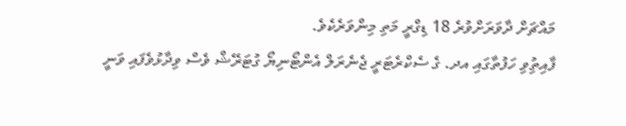މައްޗަށް ދާވަރަށްވުރެ 18 ޑިގްރީ މަތި މިންވަރެކެވެ.
ފާއިތިުވި ހަފުތާގައި އދ. ގެ ސެކްރެޓަރީ ޖެނެރަލް އެންޓޯނިޔޯ ގުޓަރޭޝް ވެސް ވިދާޅުވެފައި ވަނީ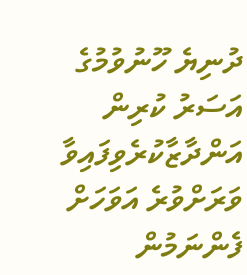ދުނިޔެ ހޫނުވުމުގެ އަސަރު ކުރިން އަންދާޒާކުރެވިފައިވާ ވަރަށްވުރެ އަވަހަށް ފެންނަމުން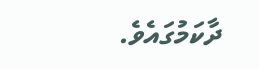ދާކަމުގައެވެ.